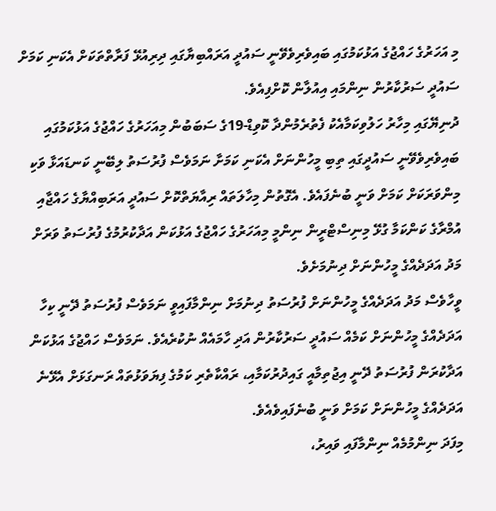މި އަހަރުގެ ހައްޖުގެ އަޅުކަމުގައި ބައިވެރިވެވޭނީ ސައުދީ އަރައްބިޔާގައި ދިރިއުޅޭ ފަރާތްތަކަށް އެކަނި ކަމަށް ސައުދީ ސަރުކާރުން ނިންމައި އިއުލާން ކޮށްފިއެވެ.
ދުނިޔޭގައި މިހާރު ހަލުވިކަމާއެކު ފެތުރެމުންދާ ކޮވިޑް-19ގެ ސަބަބުން މިއަހަރުގެ ހައްޖުގެ އަޅުކަމުގައި ބައިވެރިވެވޭނީ ސައުދީގައި ތިބި މީހުންނަށް އެކަނި ކަމަށާ ނަމަވެސް ފުރުސަތު ލިބޭނީ ކަނޑައަޅާ ވަކި މިންވަރަކަށް ކަމަށް ވަނީ ބުނެފައެވެ. އެގޮތުން މިހާލަތައް ރިއާޔަތްކޮށް ސައުދީ އަރަބިއްޔާގެ ހައްޖާއި އުމްރާގެ ކަންކަމާ ގުޅޭ މިނިސްޓްރީން ނިންމީ މިއަހަރުގެ ހައްޖުގެ އަޅުކަން އަދާކުރުމުގެ ފުރުސަތު ވަރަށް މަދު އަދަދެއްގެ މީހުންނަށް ދިނުމަށެވެ.
ވީހާވެސް މަދު އަދަދެއްގެ މީހުންނަށް ފުރުސަތު ދިނުމަށް ނިންމާފައިވީ ނަމަވެސް ފުރުސަތު ދޭނީ ކިހާ އަދަދެއްގެ މީހުންނަށް ކަމެއް ސައުދީ ސަރުކާރުން އަދި ހާމައެއް ނުކުރެއެވެ. ނަމަވެސް ހައްޖުގެ އަޅުކަން އަދާކުރަން ފުރުސަތު ދޭނީ އިޖުތިމާއީ ގައިދުރުކަމާއި، ރައްކާތެރި ކަމުގެ ފިޔަވަޅުތައް ރަނގަޅަށް އެޅޭނެ އަދަދެއްގެ މީހުންނަށް ކަމަށް ވަނީ ބުނެފައިވެއެވެ.
މިފަދަ ނިންމުމެއް ނިންމާފައި ވައިރު،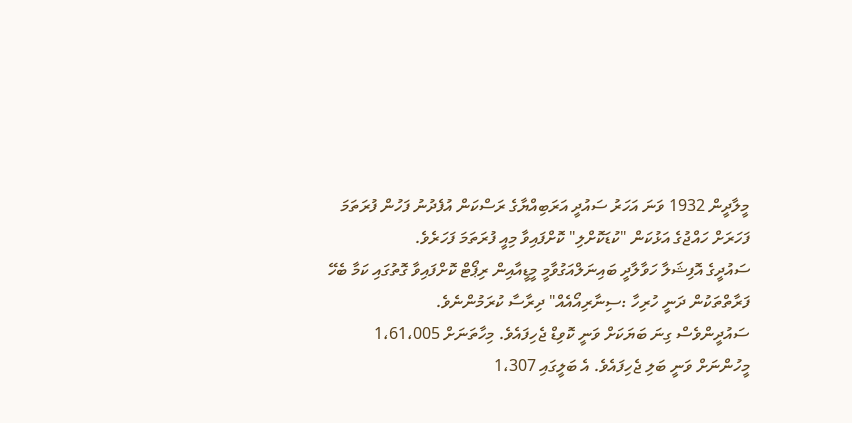މީލާދީން 1932 ވަނަ އަހަރު ސައުދީ އަރަބިއްޔާގެ ރަސްކަން އުފެދުނު ފަހުން ފުރަތަމަ ފަހަރަށް ހައްޖުގެ އަޅުކަން "ކުޑަކޮށްލި" ކޮށްފައިވާ މިއީ ފުރަތަމަ ފަހަރެވެ.
ސައުދީގެ އޮފިޝަލާ ހަވާލާދީ ބައިނަލްއަގުވާމީ މީޑީއާއިން ރިޕޯޓް ކޮށްފައިވާ ގޮތުގައި ކަމާ ބެހޭ ފަރާތްތަކުން ދަނީ ހުރިހާ :ސިނާރިއޯއެއް" ދިރާސާ ކުރަމުންނެވެ.
ސައުދީންވެސް ގިނަ ބަޔަކަށް ވަނީ ކޮވިޑް ޖެހިފައެވެ. މިހާތަނަށް 1،61،005 މީހުންނަށް ވަނީ ބަލި ޖެހިފައެވެ. އެ ބަލީގައި 1،307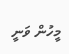މީހުން ވަނީ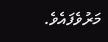މަރުވެފައެވެ.